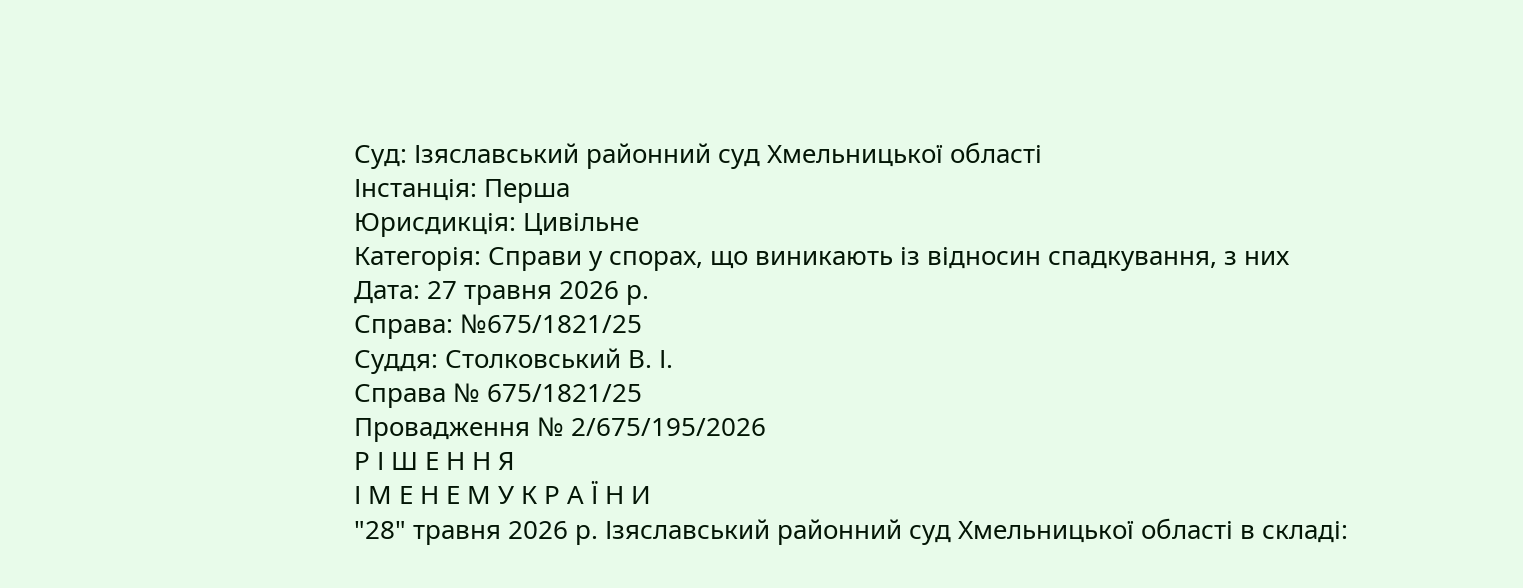Суд: Ізяславський районний суд Хмельницької області
Інстанція: Перша
Юрисдикція: Цивільне
Категорія: Справи у спорах, що виникають із відносин спадкування, з них
Дата: 27 травня 2026 р.
Справа: №675/1821/25
Суддя: Столковський В. І.
Справа № 675/1821/25
Провадження № 2/675/195/2026
Р І Ш Е Н Н Я
І М Е Н Е М У К Р А Ї Н И
"28" травня 2026 р. Ізяславський районний суд Хмельницької області в складі: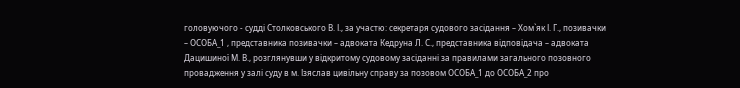головуючого - судді Столковського В. І., за участю: секретаря судового засідання – Хом`як І. Г., позивачки – ОСОБА_1 , представника позивачки – адвоката Кедруна Л. С., представника відповідача – адвоката Дацишиної М. В., розглянувши у відкритому судовому засіданні за правилами загального позовного провадження у залі суду в м. Ізяслав цивільну справу за позовом ОСОБА_1 до ОСОБА_2 про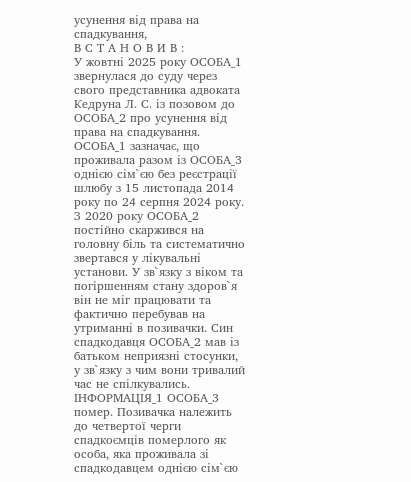усунення від права на спадкування,
В С Т А Н О В И В :
У жовтні 2025 року ОСОБА_1 звернулася до суду через свого представника адвоката Кедруна Л. С. із позовом до ОСОБА_2 про усунення від права на спадкування.
ОСОБА_1 зазначає, що проживала разом із ОСОБА_3 однією сім`єю без реєстрації шлюбу з 15 листопада 2014 року по 24 серпня 2024 року. З 2020 року ОСОБА_2 постійно скаржився на головну біль та систематично звертався у лікувальні установи. У зв`язку з віком та погіршенням стану здоров`я він не міг працювати та фактично перебував на утриманні в позивачки. Син спадкодавця ОСОБА_2 мав із батьком неприязні стосунки, у зв`язку з чим вони тривалий час не спілкувались.
ІНФОРМАЦІЯ_1 ОСОБА_3 помер. Позивачка належить до четвертої черги спадкоємців померлого як особа, яка проживала зі спадкодавцем однією сім`єю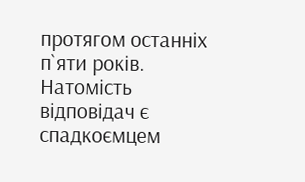протягом останніх п`яти років. Натомість відповідач є спадкоємцем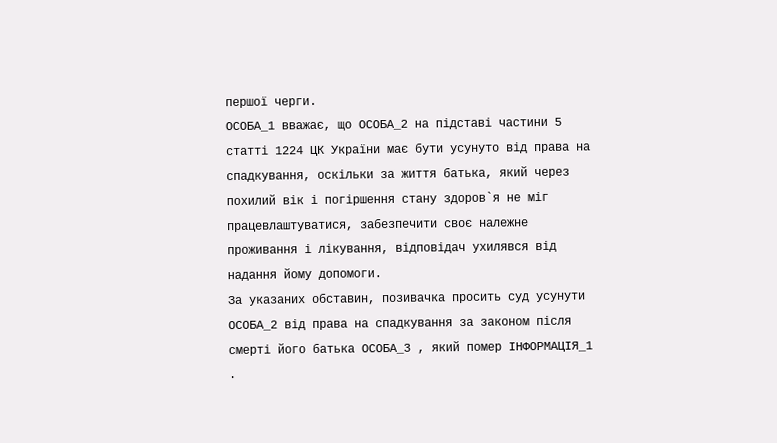першої черги.
ОСОБА_1 вважає, що ОСОБА_2 на підставі частини 5 статті 1224 ЦК України має бути усунуто від права на спадкування, оскільки за життя батька, який через похилий вік і погіршення стану здоров`я не міг працевлаштуватися, забезпечити своє належне проживання і лікування, відповідач ухилявся від надання йому допомоги.
За указаних обставин, позивачка просить суд усунути ОСОБА_2 від права на спадкування за законом після смерті його батька ОСОБА_3 , який помер ІНФОРМАЦІЯ_1 .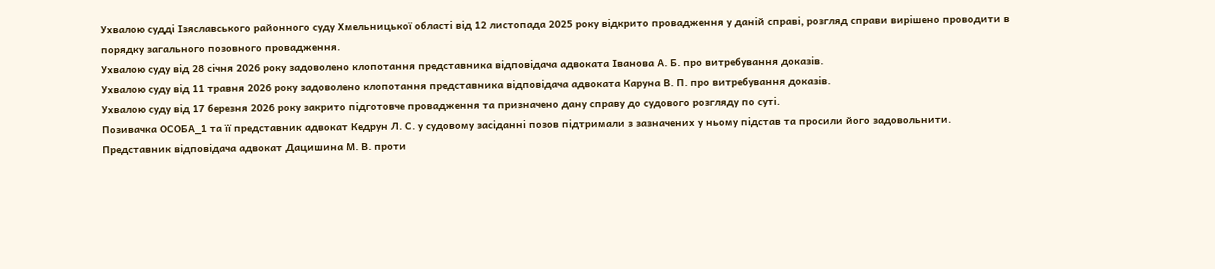Ухвалою судді Ізяславського районного суду Хмельницької області від 12 листопада 2025 року відкрито провадження у даній справі, розгляд справи вирішено проводити в порядку загального позовного провадження.
Ухвалою суду від 28 січня 2026 року задоволено клопотання представника відповідача адвоката Іванова А. Б. про витребування доказів.
Ухвалою суду від 11 травня 2026 року задоволено клопотання представника відповідача адвоката Каруна В. П. про витребування доказів.
Ухвалою суду від 17 березня 2026 року закрито підготовче провадження та призначено дану справу до судового розгляду по суті.
Позивачка ОСОБА_1 та її представник адвокат Кедрун Л. С. у судовому засіданні позов підтримали з зазначених у ньому підстав та просили його задовольнити.
Представник відповідача адвокат Дацишина М. В. проти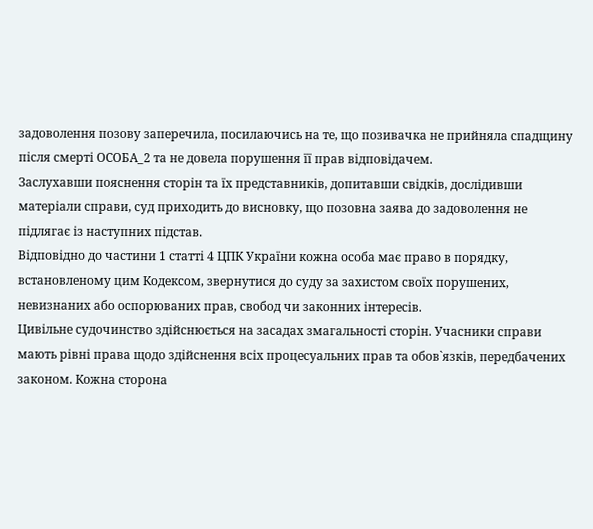задоволення позову заперечила, посилаючись на те, що позивачка не прийняла спадщину після смерті ОСОБА_2 та не довела порушення її прав відповідачем.
Заслухавши пояснення сторін та їх представників, допитавши свідків, дослідивши матеріали справи, суд приходить до висновку, що позовна заява до задоволення не підлягає із наступних підстав.
Відповідно до частини 1 статті 4 ЦПК України кожна особа має право в порядку, встановленому цим Кодексом, звернутися до суду за захистом своїх порушених, невизнаних або оспорюваних прав, свобод чи законних інтересів.
Цивільне судочинство здійснюється на засадах змагальності сторін. Учасники справи мають рівні права щодо здійснення всіх процесуальних прав та обов`язків, передбачених законом. Кожна сторона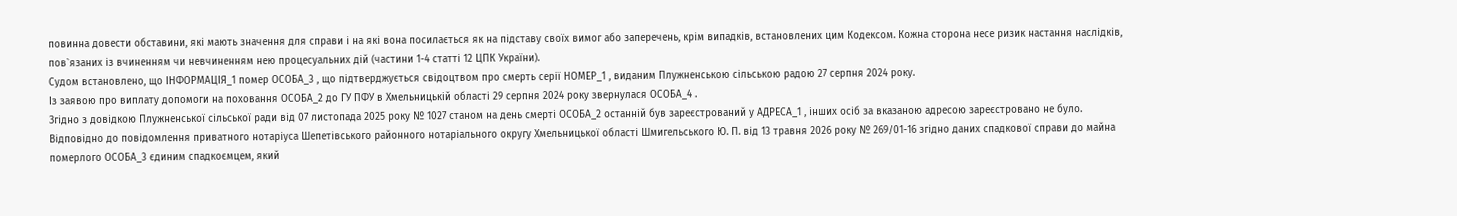повинна довести обставини, які мають значення для справи і на які вона посилається як на підставу своїх вимог або заперечень, крім випадків, встановлених цим Кодексом. Кожна сторона несе ризик настання наслідків, пов`язаних із вчиненням чи невчиненням нею процесуальних дій (частини 1-4 статті 12 ЦПК України).
Судом встановлено, що ІНФОРМАЦІЯ_1 помер ОСОБА_3 , що підтверджується свідоцтвом про смерть серії НОМЕР_1 , виданим Плужненською сільською радою 27 серпня 2024 року.
Із заявою про виплату допомоги на поховання ОСОБА_2 до ГУ ПФУ в Хмельницькій області 29 серпня 2024 року звернулася ОСОБА_4 .
Згідно з довідкою Плужненської сільської ради від 07 листопада 2025 року № 1027 станом на день смерті ОСОБА_2 останній був зареєстрований у АДРЕСА_1 , інших осіб за вказаною адресою зареєстровано не було.
Відповідно до повідомлення приватного нотаріуса Шепетівського районного нотаріального округу Хмельницької області Шмигельського Ю. П. від 13 травня 2026 року № 269/01-16 згідно даних спадкової справи до майна померлого ОСОБА_3 єдиним спадкоємцем, який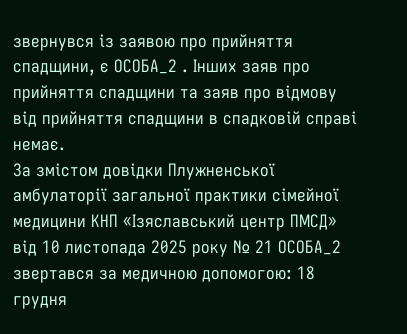звернувся із заявою про прийняття спадщини, є ОСОБА_2 . Інших заяв про прийняття спадщини та заяв про відмову від прийняття спадщини в спадковій справі немає.
За змістом довідки Плужненської амбулаторії загальної практики сімейної медицини КНП «Ізяславський центр ПМСД» від 10 листопада 2025 року № 21 ОСОБА_2 звертався за медичною допомогою: 18 грудня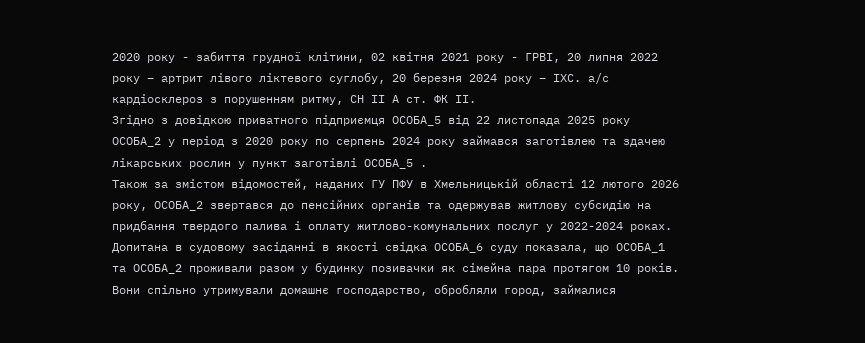2020 року - забиття грудної клітини, 02 квітня 2021 року - ГРВІ, 20 липня 2022 року – артрит лівого ліктевого суглобу, 20 березня 2024 року – ІХС. а/с кардіосклероз з порушенням ритму, СН ІІ А ст. ФК ІІ.
Згідно з довідкою приватного підприємця ОСОБА_5 від 22 листопада 2025 року ОСОБА_2 у період з 2020 року по серпень 2024 року займався заготівлею та здачею лікарських рослин у пункт заготівлі ОСОБА_5 .
Також за змістом відомостей, наданих ГУ ПФУ в Хмельницькій області 12 лютого 2026 року, ОСОБА_2 звертався до пенсійних органів та одержував житлову субсидію на придбання твердого палива і оплату житлово-комунальних послуг у 2022-2024 роках.
Допитана в судовому засіданні в якості свідка ОСОБА_6 суду показала, що ОСОБА_1 та ОСОБА_2 проживали разом у будинку позивачки як сімейна пара протягом 10 років. Вони спільно утримували домашнє господарство, обробляли город, займалися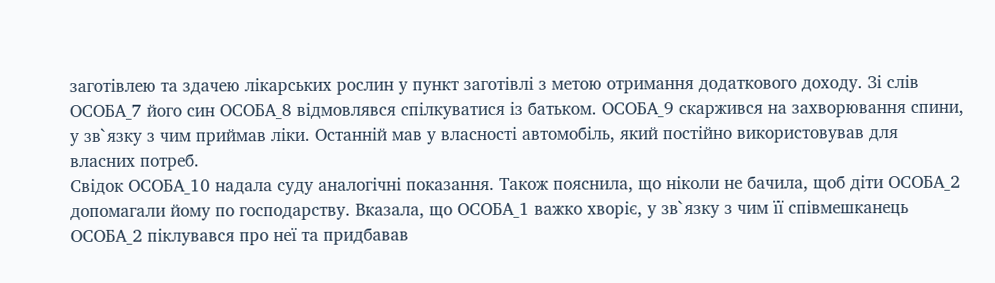заготівлею та здачею лікарських рослин у пункт заготівлі з метою отримання додаткового доходу. Зі слів ОСОБА_7 його син ОСОБА_8 відмовлявся спілкуватися із батьком. ОСОБА_9 скаржився на захворювання спини, у зв`язку з чим приймав ліки. Останній мав у власності автомобіль, який постійно використовував для власних потреб.
Свідок ОСОБА_10 надала суду аналогічні показання. Також пояснила, що ніколи не бачила, щоб діти ОСОБА_2 допомагали йому по господарству. Вказала, що ОСОБА_1 важко хворіє, у зв`язку з чим її співмешканець ОСОБА_2 піклувався про неї та придбавав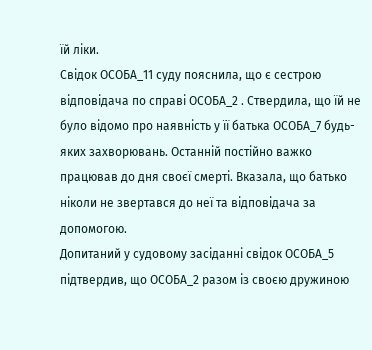їй ліки.
Свідок ОСОБА_11 суду пояснила, що є сестрою відповідача по справі ОСОБА_2 . Ствердила, що їй не було відомо про наявність у її батька ОСОБА_7 будь-яких захворювань. Останній постійно важко працював до дня своєї смерті. Вказала, що батько ніколи не звертався до неї та відповідача за допомогою.
Допитаний у судовому засіданні свідок ОСОБА_5 підтвердив, що ОСОБА_2 разом із своєю дружиною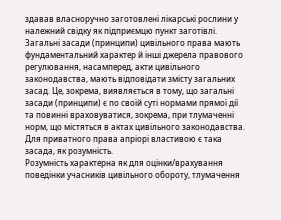здавав власноручно заготовлені лікарські рослини у належний свідку як підприємцю пункт заготівлі.
Загальні засади (принципи) цивільного права мають фундаментальний характер й інші джерела правового регулювання, насамперед, акти цивільного законодавства, мають відповідати змісту загальних засад. Це, зокрема, виявляється в тому, що загальні засади (принципи) є по своїй суті нормами прямої дії та повинні враховуватися, зокрема, при тлумаченні норм, що містяться в актах цивільного законодавства.
Для приватного права апріорі властивою є така засада, як розумність.
Розумність характерна як для оцінки/врахування поведінки учасників цивільного обороту, тлумачення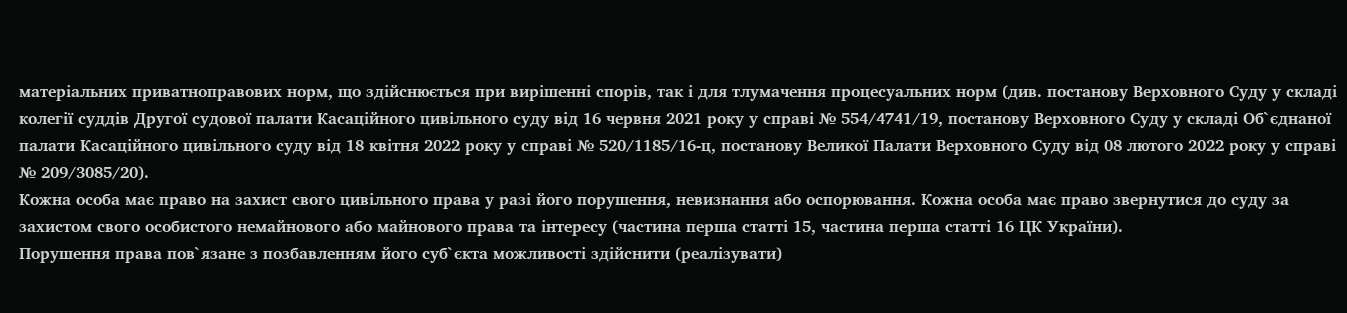матеріальних приватноправових норм, що здійснюється при вирішенні спорів, так і для тлумачення процесуальних норм (див. постанову Верховного Суду у складі колегії суддів Другої судової палати Касаційного цивільного суду від 16 червня 2021 року у справі № 554/4741/19, постанову Верховного Суду у складі Об`єднаної палати Касаційного цивільного суду від 18 квітня 2022 року у справі № 520/1185/16-ц, постанову Великої Палати Верховного Суду від 08 лютого 2022 року у справі № 209/3085/20).
Кожна особа має право на захист свого цивільного права у разі його порушення, невизнання або оспорювання. Кожна особа має право звернутися до суду за захистом свого особистого немайнового або майнового права та інтересу (частина перша статті 15, частина перша статті 16 ЦК України).
Порушення права пов`язане з позбавленням його суб`єкта можливості здійснити (реалізувати)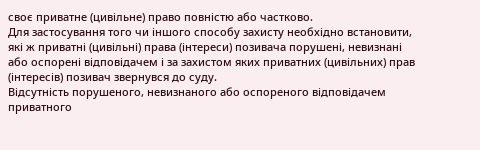своє приватне (цивільне) право повністю або частково.
Для застосування того чи іншого способу захисту необхідно встановити, які ж приватні (цивільні) права (інтереси) позивача порушені, невизнані або оспорені відповідачем і за захистом яких приватних (цивільних) прав (інтересів) позивач звернувся до суду.
Відсутність порушеного, невизнаного або оспореного відповідачем приватного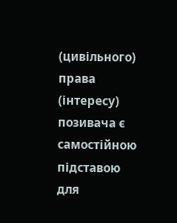(цивільного) права (інтересу) позивача є самостійною підставою для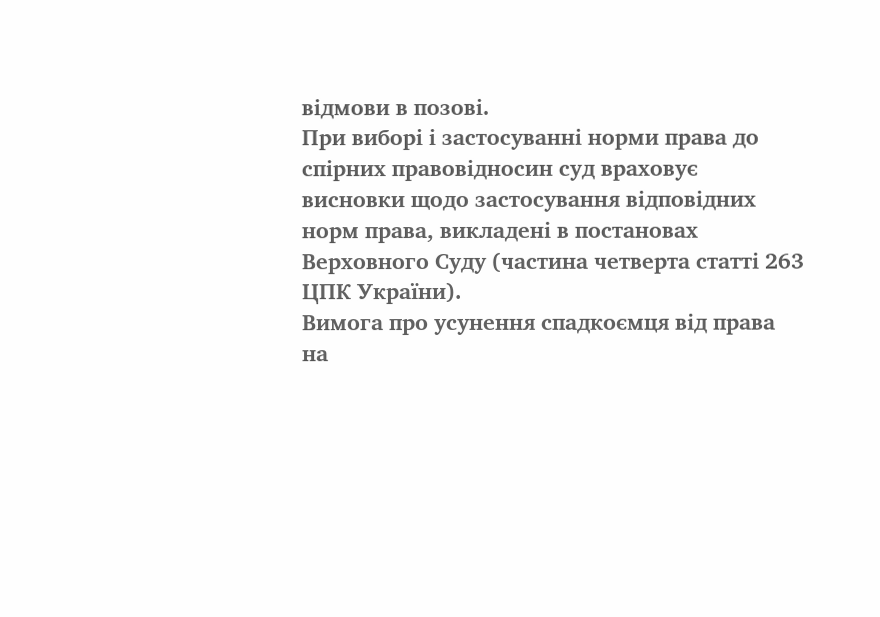відмови в позові.
При виборі і застосуванні норми права до спірних правовідносин суд враховує висновки щодо застосування відповідних норм права, викладені в постановах Верховного Суду (частина четверта статті 263 ЦПК України).
Вимога про усунення спадкоємця від права на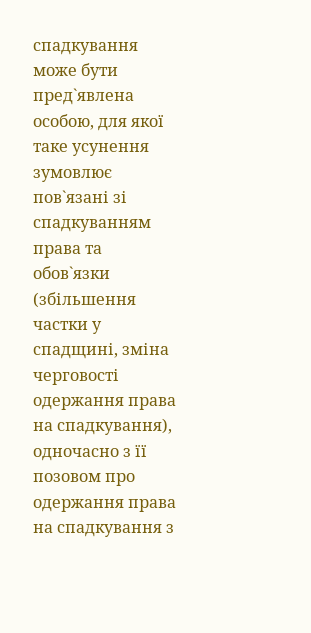спадкування може бути пред`явлена особою, для якої таке усунення зумовлює пов`язані зі спадкуванням права та обов`язки (збільшення частки у спадщині, зміна черговості одержання права на спадкування), одночасно з її позовом про одержання права на спадкування з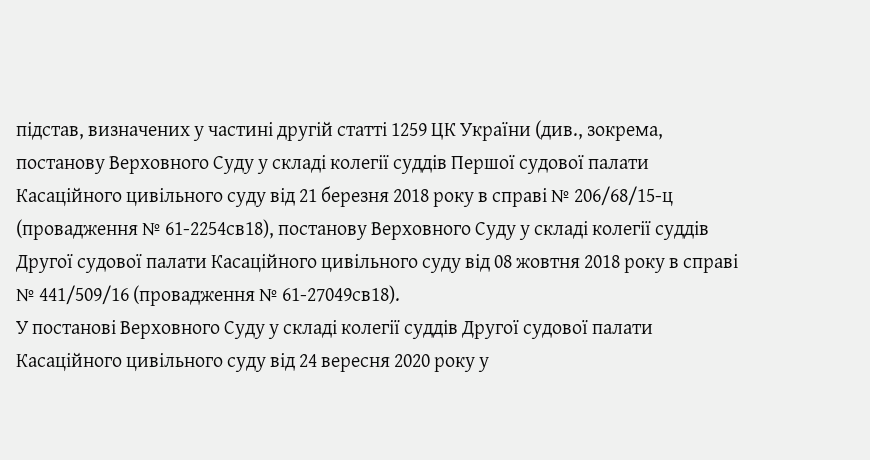підстав, визначених у частині другій статті 1259 ЦК України (див., зокрема, постанову Верховного Суду у складі колегії суддів Першої судової палати Касаційного цивільного суду від 21 березня 2018 року в справі № 206/68/15-ц (провадження № 61-2254св18), постанову Верховного Суду у складі колегії суддів Другої судової палати Касаційного цивільного суду від 08 жовтня 2018 року в справі № 441/509/16 (провадження № 61-27049св18).
У постанові Верховного Суду у складі колегії суддів Другої судової палати Касаційного цивільного суду від 24 вересня 2020 року у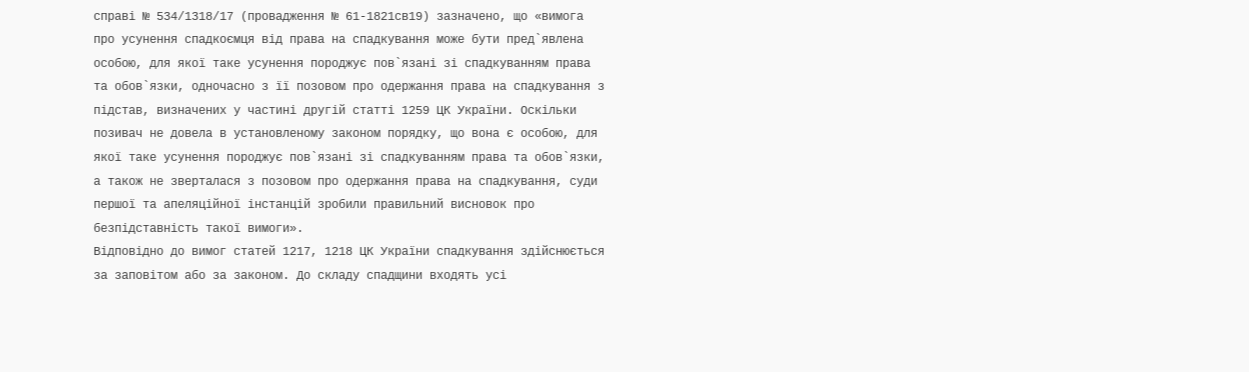справі № 534/1318/17 (провадження № 61-1821св19) зазначено, що «вимога про усунення спадкоємця від права на спадкування може бути пред`явлена особою, для якої таке усунення породжує пов`язані зі спадкуванням права та обов`язки, одночасно з її позовом про одержання права на спадкування з підстав, визначених у частині другій статті 1259 ЦК України. Оскільки позивач не довела в установленому законом порядку, що вона є особою, для якої таке усунення породжує пов`язані зі спадкуванням права та обов`язки, а також не зверталася з позовом про одержання права на спадкування, суди першої та апеляційної інстанцій зробили правильний висновок про безпідставність такої вимоги».
Відповідно до вимог статей 1217, 1218 ЦК України спадкування здійснюється за заповітом або за законом. До складу спадщини входять усі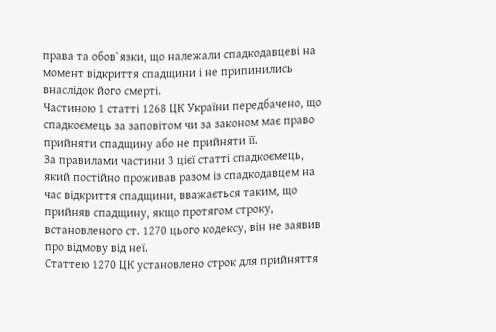права та обов`язки, що належали спадкодавцеві на момент відкриття спадщини і не припинились внаслідок його смерті.
Частиною 1 статті 1268 ЦК України передбачено, що спадкоємець за заповітом чи за законом має право прийняти спадщину або не прийняти її.
За правилами частини 3 цієї статті спадкоємець, який постійно проживав разом із спадкодавцем на час відкриття спадщини, вважається таким, що прийняв спадщину, якщо протягом строку, встановленого ст. 1270 цього кодексу, він не заявив про відмову від неї.
Статтею 1270 ЦК установлено строк для прийняття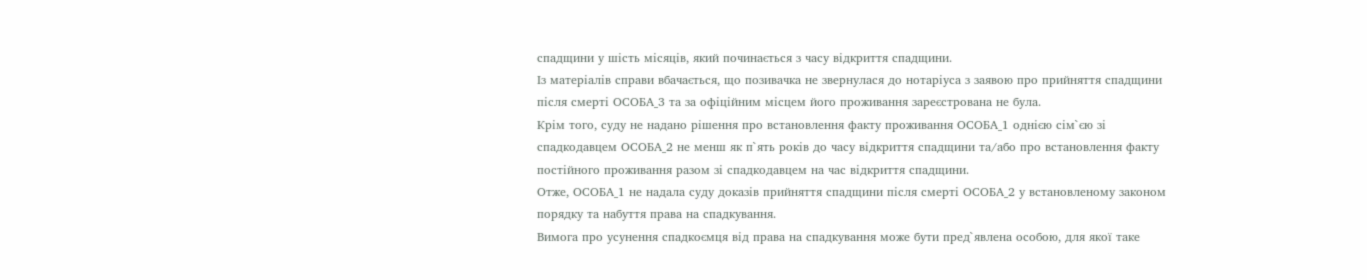спадщини у шість місяців, який починається з часу відкриття спадщини.
Із матеріалів справи вбачається, що позивачка не звернулася до нотаріуса з заявою про прийняття спадщини після смерті ОСОБА_3 та за офіційним місцем його проживання зареєстрована не була.
Крім того, суду не надано рішення про встановлення факту проживання ОСОБА_1 однією сім`єю зі спадкодавцем ОСОБА_2 не менш як п`ять років до часу відкриття спадщини та/або про встановлення факту постійного проживання разом зі спадкодавцем на час відкриття спадщини.
Отже, ОСОБА_1 не надала суду доказів прийняття спадщини після смерті ОСОБА_2 у встановленому законом порядку та набуття права на спадкування.
Вимога про усунення спадкоємця від права на спадкування може бути пред`явлена особою, для якої таке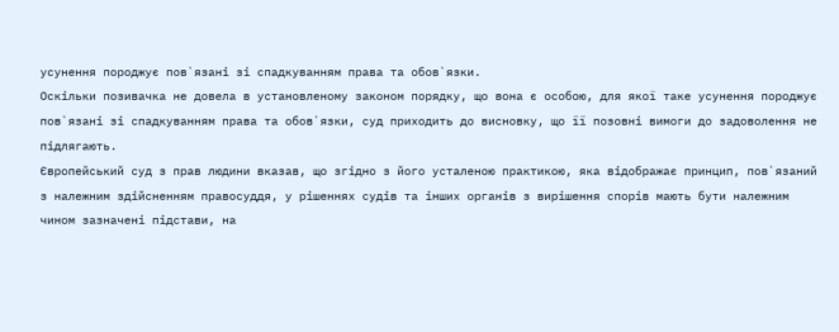усунення породжує пов`язані зі спадкуванням права та обов`язки.
Оскільки позивачка не довела в установленому законом порядку, що вона є особою, для якої таке усунення породжує пов`язані зі спадкуванням права та обов`язки, суд приходить до висновку, що її позовні вимоги до задоволення не підлягають.
Європейський суд з прав людини вказав, що згідно з його усталеною практикою, яка відображає принцип, пов`язаний з належним здійсненням правосуддя, у рішеннях судів та інших органів з вирішення спорів мають бути належним чином зазначені підстави, на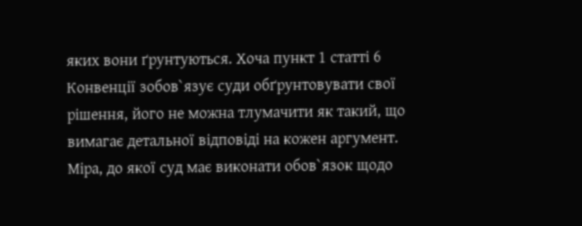яких вони ґрунтуються. Хоча пункт 1 статті 6 Конвенції зобов`язує суди обґрунтовувати свої рішення, його не можна тлумачити як такий, що вимагає детальної відповіді на кожен аргумент. Міра, до якої суд має виконати обов`язок щодо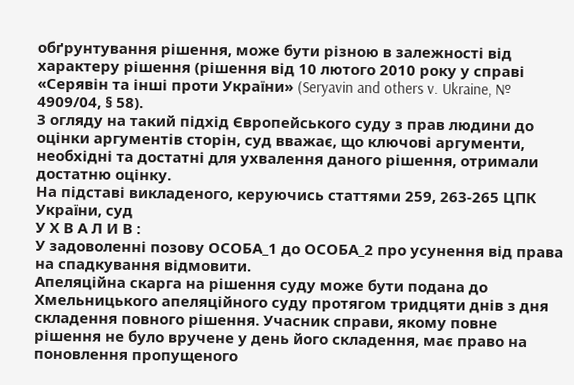обґрунтування рішення, може бути різною в залежності від характеру рішення (рішення від 10 лютого 2010 року у справі «Серявін та інші проти України» (Seryavin and others v. Ukraine, № 4909/04, § 58).
З огляду на такий підхід Європейського суду з прав людини до оцінки аргументів сторін, суд вважає, що ключові аргументи, необхідні та достатні для ухвалення даного рішення, отримали достатню оцінку.
На підставі викладеного, керуючись статтями 259, 263-265 ЦПК України, суд
У Х В А Л И В :
У задоволенні позову ОСОБА_1 до ОСОБА_2 про усунення від права на спадкування відмовити.
Апеляційна скарга на рішення суду може бути подана до Хмельницького апеляційного суду протягом тридцяти днів з дня складення повного рішення. Учасник справи, якому повне рішення не було вручене у день його складення, має право на поновлення пропущеного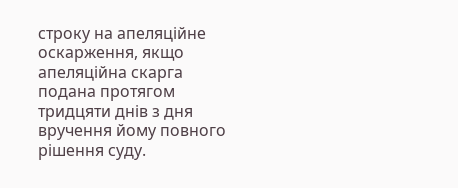строку на апеляційне оскарження, якщо апеляційна скарга подана протягом тридцяти днів з дня вручення йому повного рішення суду.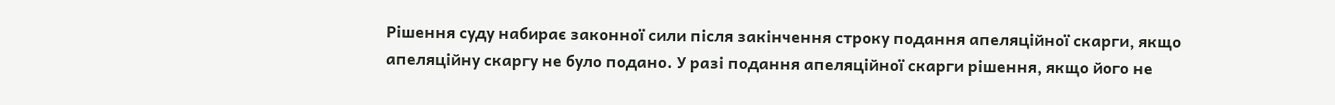Рішення суду набирає законної сили після закінчення строку подання апеляційної скарги, якщо апеляційну скаргу не було подано. У разі подання апеляційної скарги рішення, якщо його не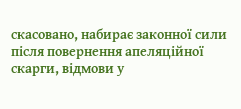скасовано, набирає законної сили після повернення апеляційної скарги, відмови у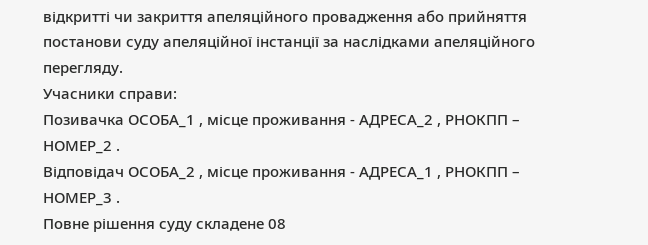відкритті чи закриття апеляційного провадження або прийняття постанови суду апеляційної інстанції за наслідками апеляційного перегляду.
Учасники справи:
Позивачка ОСОБА_1 , місце проживання - АДРЕСА_2 , РНОКПП – НОМЕР_2 .
Відповідач ОСОБА_2 , місце проживання - АДРЕСА_1 , РНОКПП – НОМЕР_3 .
Повне рішення суду складене 08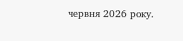червня 2026 року.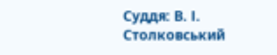Суддя: В. І. Столковський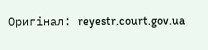Оригінал: reyestr.court.gov.ua